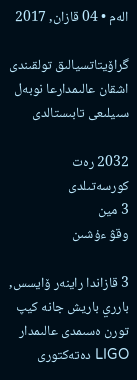الەم • 04 قازان, 2017

گراۆيتاتسيالىق تولقىندى اشقان عالىمدارعا نوبەل سىيلىعى تابىستالدى

2032 رەت
كورسەتىلدى
3 مين
وقۋ ءۇشىن

3 قازاندا راينەر ۆايسس, بارري باريش جانە كيپ تورن ەسىمدى عالىمدار LIGO دەتەكتورى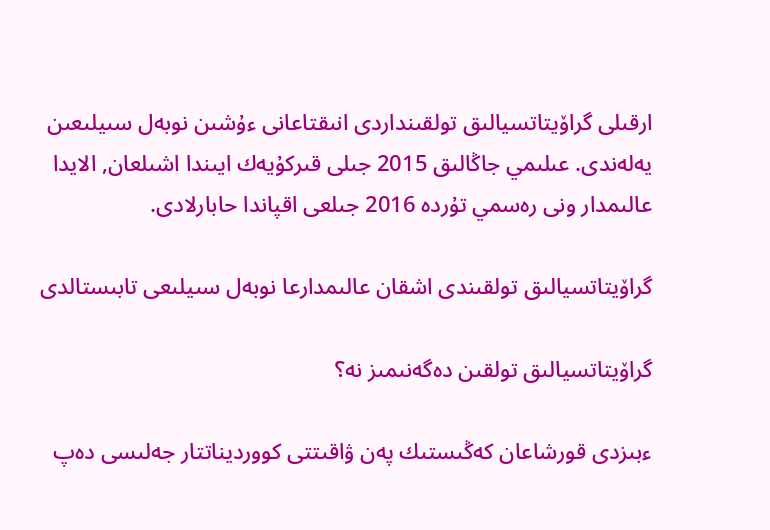ارقىلى گراۆيتاتسيالىق تولقىنداردى انىقتاعانى ءۇشىن نوبەل سىيلىعىن يەلەندى. عىلىمي جاڭالىق 2015 جىلى قىركۇيەك ايىندا اشىلعان, الايدا عالىمدار ونى رەسمي تۇردە 2016 جىلعى اقپاندا حابارلادى.

گراۆيتاتسيالىق تولقىندى اشقان عالىمدارعا نوبەل سىيلىعى تابىستالدى

گراۆيتاتسيالىق تولقىن دەگەنىمىز نە؟

ءبىزدى قورشاعان كەڭىستىك پەن ۋاقىتتى كوورديناتتار جەلىسى دەپ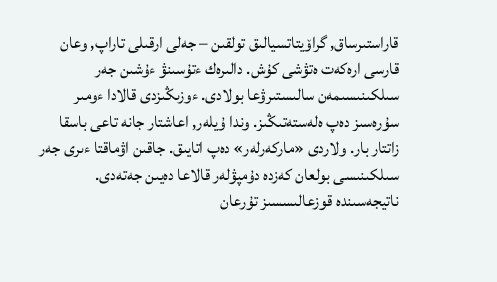قاراستىرساق, گراۆيتاتسيالىق تولقىن – جەلى ارقىلى تاراپ, وعان قارسى ارەكەت ەتۋشى كۇش. دالىرەك ءتۇسىنۋ ءۇشىن جەر سىلكىنىسىمەن سالىستىرۋعا بولادى. ءوزىڭىزدى قالادا ءومىر سۇرەسىز دەپ ەلەستەتىڭىز. وندا ۇيلەر, اعاشتار جانە تاعى باسقا زاتتار بار. ولاردى «ماركەرلەر» دەپ اتايىق. جاقىن اۋماقتا ءىرى جەر سىلكىنىسى بولعان كەزدە دۇمپۋلەر قالاعا دەيىن جەتەدى. ناتيجەسىندە قوزعالىسسىز تۇرعان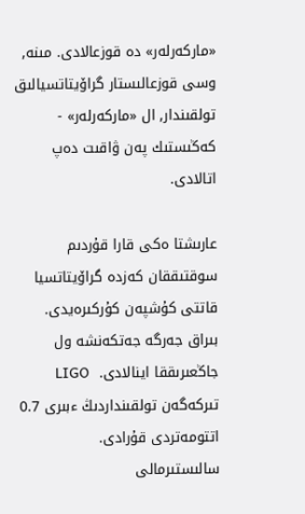«ماركەرلەر» دە قوزعالادى. مىنە, وسى قوزعالىستار گراۆيتاتسيالىق تولقىندار, ال «ماركەرلەر» - كەڭىستىك پەن ۋاقىت دەپ اتالادى.

عارىشتا ەكى قارا قۇردىم سوقتىققان كەزدە گراۆيتاتسيا قاتتى كۇشپەن كۇركىرەيدى. بىراق جەرگە جەتكەنشە ول جاڭعىرىققا اينالادى.  LIGO تىركەگەن تولقىنداردىڭ ءبىرى 0.7 اتتومەتردى قۇرادى. سالىستىرمالى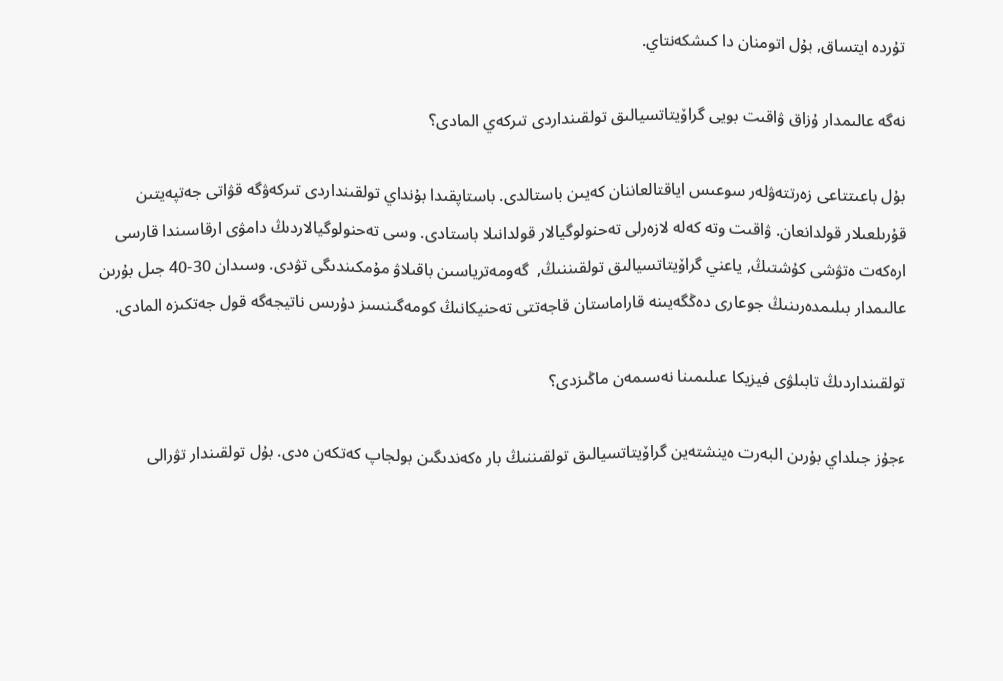تۇردە ايتساق, بۇل اتومنان دا كىشكەنتاي.

نەگە عالىمدار ۇزاق ۋاقىت بويى گراۆيتاتسيالىق تولقىنداردى تىركەي المادى؟

بۇل باعىتتاعى زەرتتەۋلەر سوعىس اياقتالعاننان كەيىن باستالدى. باستاپقىدا بۇنداي تولقىنداردى تىركەۋگە قۋاتى جەتپەيتىن قۇرىلعىلار قولدانعان. ۋاقىت وتە كەلە لازەرلى تەحنولوگيالار قولدانىلا باستادى. وسى تەحنولوگيالاردىڭ دامۋى ارقاسىندا قارسى ارەكەت ەتۋشى كۇشتىڭ, ياعني گراۆيتاتسيالىق تولقىننىڭ,  گەومەترياسىن باقىلاۋ مۇمكىندىگى تۋدى. وسىدان 30-40 جىل بۇرىن عالىمدار بىلىمدەرىنىڭ جوعارى دەڭگەيىنە قاراماستان قاجەتتى تەحنيكانىڭ كومەگىنسىز دۇرىس ناتيجەگە قول جەتكىزە المادى.

تولقىنداردىڭ تابىلۋى فيزيكا عىلىمىنا نەسىمەن ماڭىزدى؟

ءجۇز جىلداي بۇرىن البەرت ەينشتەين گراۆيتاتسيالىق تولقىننىڭ بار ەكەندىگىن بولجاپ كەتكەن ەدى. بۇل تولقىندار تۋرالى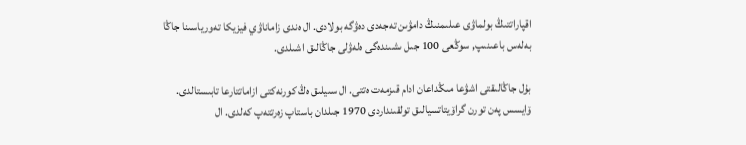اقپاراتتىڭ بولماۋى عىلىمنىڭ دامۋىن تەجەدى دەۋگە بولادى. ال ەندى زاماناۋي فيزيكا تەورياسىنا جاڭا بەلەس باعىنىپ, سوڭعى 100 جىل ىشىندەگى ەلەۋلى جاڭالىق اشىلدى.

بۇل جاڭالىقتى اشۋعا مىڭداعان ادام قىزمەت ەتتى. ال سىيلىق ەڭ كورنەكتى ازاماتتارعا تابىستالدى. ۆايسس پەن تورن گراۆيتاتسيالىق تولقىنداردى 1970 جىلدان باستاپ زەرتتەپ كەلدى. ال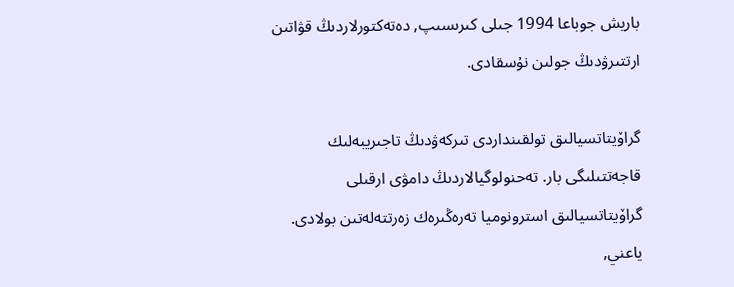باريش جوباعا 1994 جىلى كىرىسىپ, دەتەكتورلاردىڭ قۋاتىن ارتتىرۋدىڭ جولىن نۇسقادى.

گراۆيتاتسيالىق تولقىنداردى تىركەۋدىڭ تاجىريبەلىك قاجەتتىلىگى بار. تەحنولوگيالاردىڭ دامۋى ارقىلى گراۆيتاتسيالىق استرونوميا تەرەڭىرەك زەرتتەلەتىن بولادى. ياعني,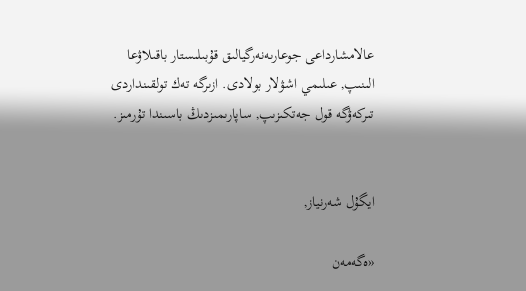عالامشارداعى جوعارىەنەرگيالىق قۇبىلىستار باقىلاۋعا الىنىپ, عىلىمي اشۋلار بولادى. ازىرگە تەك تولقىنداردى تىركەۋگە قول جەتكىزىپ, ساپارىمىزدىڭ باسىندا تۇرمىز.


ايگۇل شەرنياز,

«ەگەمەن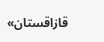قازاقستان»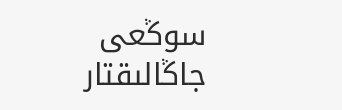سوڭعى جاڭالىقتار